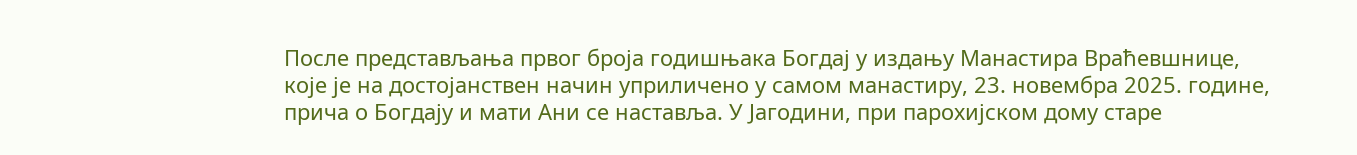После представљања првог броја годишњака Богдај у издању Манастира Враћевшнице, које је на достојанствен начин уприличено у самом манастиру, 23. новембра 2025. године, прича о Богдају и мати Ани се наставља. У Јагодини, при парохијском дому старе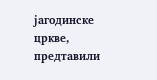јагодинске цркве, предтавили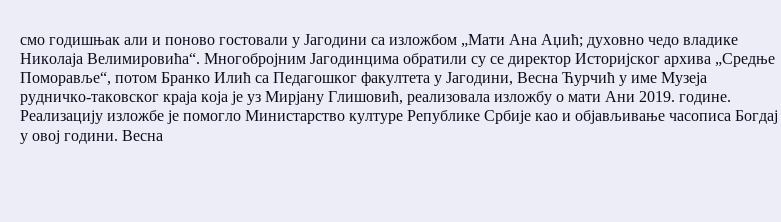смо годишњак али и поново гостовали у Јагодини са изложбом „Мати Ана Аџић; духовно чедо владике Николаја Велимировића“. Многобројним Јагодинцима обратили су се директор Историјског архива „Средње Поморавље“, потом Бранко Илић са Педагошког факултета у Јагодини, Весна Ћурчић у име Музеја рудничко-таковског краја која је уз Мирјану Глишовић, реализовала изложбу о мати Ани 2019. године. Реализацију изложбе је помогло Министарство културе Републике Србије као и објављивање часописа Богдај у овој години. Весна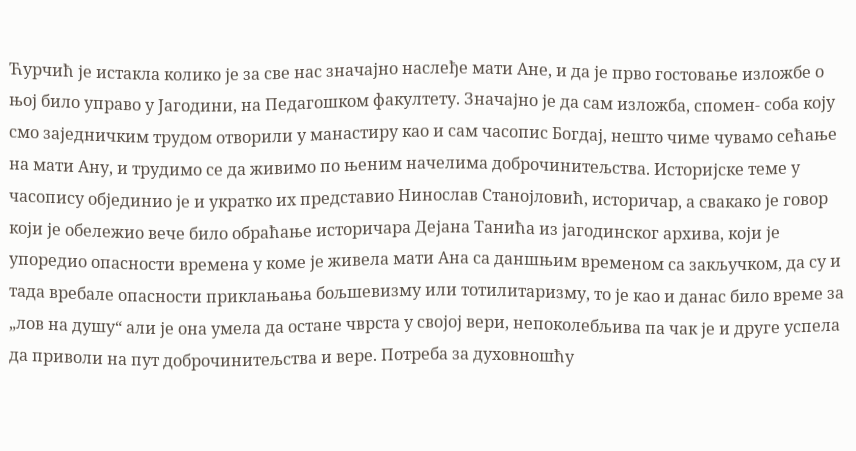Ћурчић је истакла колико је за све нас значајно наслеђе мати Ане, и да је прво гостовање изложбе о њој било управо у Јагодини, на Педагошком факултету. Значајно је да сам изложба, спомен- соба коју смо заједничким трудом отворили у манастиру као и сам часопис Богдај, нешто чиме чувамо сећање на мати Ану, и трудимо се да живимо по њеним начелима доброчинитељства. Историјске теме у часопису објединио је и укратко их представио Нинослав Станојловић, историчар, а свакако је говор који је обележио вече било обраћање историчара Дејана Танића из јагодинског архива, који је упоредио опасности времена у коме је живела мати Ана са даншњим временом са закључком, да су и тада вребале опасности приклањања бољшевизму или тотилитаризму, то је као и данас било време за „лов на душу“ али је она умела да остане чврста у својој вери, непоколебљива па чак је и друге успела да приволи на пут доброчинитељства и вере. Потреба за духовношћу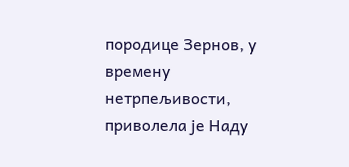породице Зернов, у времену нетрпељивости, приволела је Наду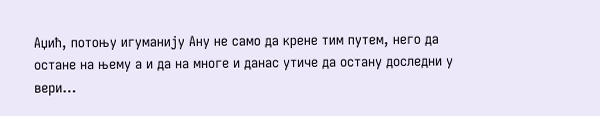Аџић, потоњу игуманију Ану не само да крене тим путем, него да остане на њему а и да на многе и данас утиче да остану доследни у вери…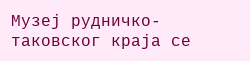Музеј рудничко-таковског краја се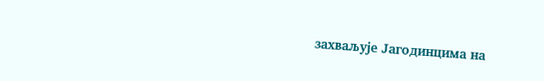захваљује Јагодинцима на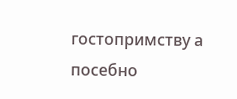гостопримству а посебно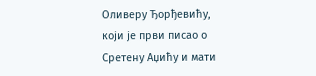Оливеру Ђорђевићу, који је први писао о Сретену Аџићу и мати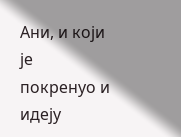Ани, и који је покренуо и идеју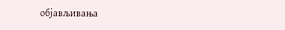објављивања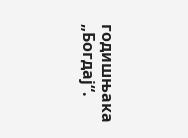годишњака „Богдај“.